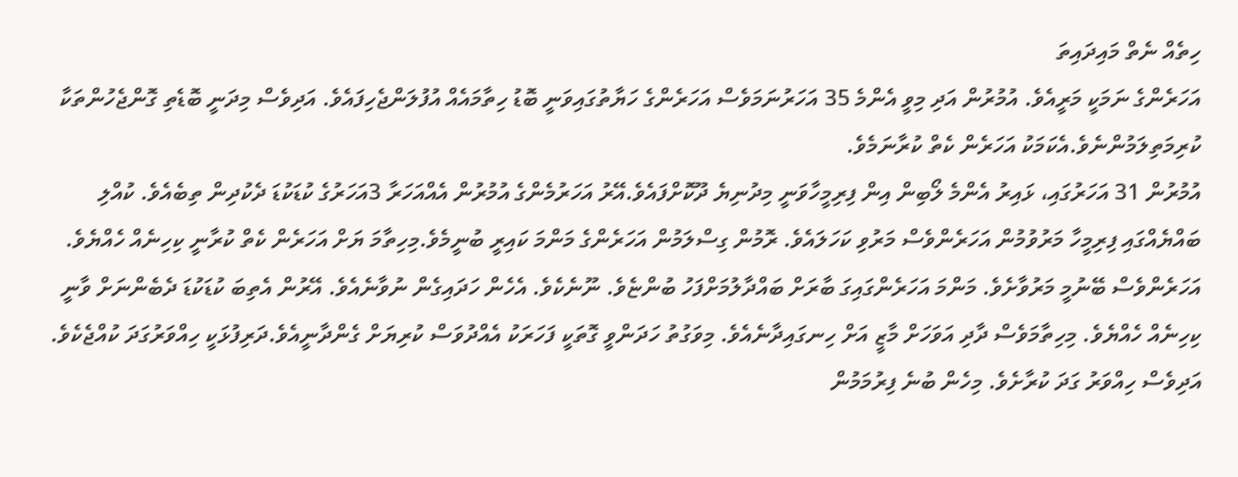ހިތެއް ނެތް މައިދައިތަ
އަހަރެންގެ ނަމަކީ މަރީއެވެ. އުމުރުން އަދި މިވީ އެންމެ 35 އަހަރުނަމަވެސް އަހަރެންގެ ހަޔާތުގައިވަނީ ބޮޑު ހިތާމައެއް އުފުލަންޖެހިފައެވެ. އަދިވެސް މިދަނީ ބޮޑެތި ގޮންޖެހުންތަކާ ކުރިމަތިލަމުންނެވެ.އެކަމަކު އަހަރެން ކެތް ކުރާނަމެވެ.
އުމުރުން 31 އަހަރުގައި، ޅައިރު އެންމެ ލޯބިން އިން ފިރިމީހާވަނީ މިދުނިޔެ ދޫކޮށްފައެވެ.އޭރު އަހަރުމެންގެ އުމުރުން އެއްއަހަރާ 3އަހަރުގެ ކުޑަކުޑަ ދެކުދިން ތިބެއެވެ. ކުއްލި ބައްޔެއްގައި ފިރިމީހާ މަރުވުމުން އަހަރެންވެސް މަރުވި ކަހަލައެވެ. ރޮމުން ގިސްލަމުން އަހަރެންގެ މަންމަ ކައިރީ ބުނީމެވެ.މިހިތާމަ ޔަށް އަހަރެން ކެތް ކުރާނީ ކިހިނެއް ހެއްޔެވެ. އަހަރެންވެސް ބޭނުމީ މަރުވާށެވެ. މަންމަ އަހަރެންގައިގަ ބާރަށް ބައްދާލުމަށްފަހު ބުންޏެވެ. ނޫނެކެވެ. އެހެން ހަދައިގެން ނުވާނެއެވެ. އޭރުން އެތިބަ ކުޑަކުޑަ ދެބެންނަށް ވާނީ ކިހިނެއް ހެއްޔެވެ. މިހިތާމަވެސް ދާދި އަވަހަށް މާޒީ އަށް ހިނގައިދާނެއެވެ. މިވަގުތު ހަދަންވީ ގޮތަކީ ފަހަރަކު އެއްދުވަސް ކުރިޔަށް ގެންދާނީއެވެ.ދަރިފުޅަކީ ހިއްވަރުގަދަ ކުއްޖެކެވެ. އަދިވެސް ހިއްވަރު ގަދަ ކުރާށެވެ. މިހެން ބުނެ ފިރުމަމުން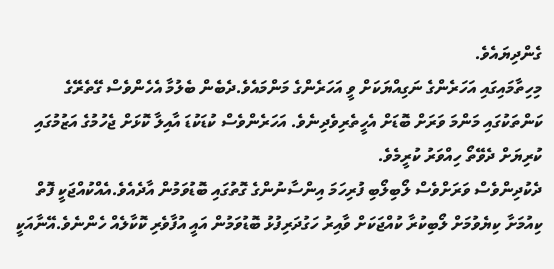ގެންދިޔައެވެ.
މިހިތާމައިގައި އަހަރެންގެ ނަގިއްޔަކަށް ވީ އަހަރެންގެ މަންމައެވެ.ދެބެން ބެލުމާ އެހެންވެސް ގޭތެރޭގެ ކަންތަކުގައި މަންމަ ވަރަށް ބޮޑަށް އެހީތެރިވެދިނެވެ. އަހަރެންވެސް ކުޑަކުޑަ އާއިލާ ކޮޅަށް ޖެހުމުގެ އަޒުމުގައި ކުރިޔަށް ދެވޭތޯ ހިއްވަރު ކުރީމެވެ.
ދެކުދިންވެސް ވަރަށްވެސް ލޯބިލޯބި ފުރިހަމަ އިންސާނުންގެ ގޮތުގައި ބޮޑުވަމުން އާދެއެވެ.އެއްކުއްޖަކީ ފޮތް ކިއުމަށާ ކިޔެވުމަށް ލޯބިކުރާ ކުއްޖަކަށް ވާއިރު ހަގުދަރިފުޅު ބޮޑުވަމުން އައީ އުފާވެރި ކޮކާލެއް ހެންނެވެ.އޭނާއަކީ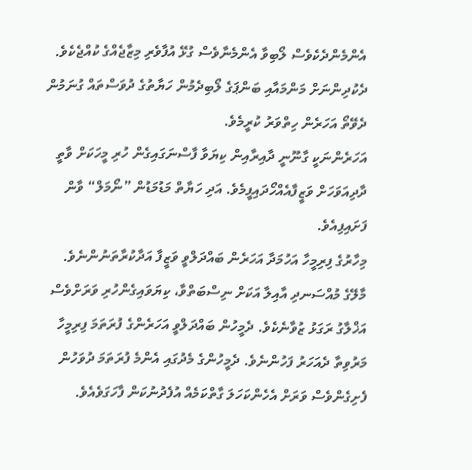އެންމެންދެކެވެސް ލޯބިވާ އެންމެނާވެސް ގުޅޭ އުފާވެރި މިޒާޖެއްގެ ކުއްޖެކެވެ. ދެކުދިންނަށް މަންމައާއި ބަންޕަގެ ލޯބިދެމުން ހަޔާތުގެ ދުވަސްތައް ގުނަމުން ދެވޭތޯ އަހަރެން ހިތްވަރު ކުރީމެވެ.
އަހަރެންނަކީ ގާނޫނީ ދާއިރާއިން ކިޔަވާ ފާސްނަގައިގެން ހުރި މީހަކަށް ވާތީ ދާދިއަވަހަށް ވަޒީފާއެއްހޯދައިފީމެވެ. އަދި ހަޔާތް މަޑުމަޑުން ”ނޯމަލް“ ވާން ފަށައިފިއެވެ.
މިހާރުގެ ފިރިމީހާ އަހުމަދާ އަހަރެން ބައްދަލްވީ ވަޒީފާ އަދާކުރާތަނުންނެވެ. މާލޭގެ މުއްސަނދި އާއިލާ އަކަށް ނިސްބަތްވާ، ކިޔަވައިގެންހުރި ވަރަށްވެސް އަޚްލާގު ރަގަޅު ޒުވާނެކެވެ. ދެމީހުން ބައްދަލްވީ އަހަރެންގެ ފުރަތަމަ ފިރިމީހާ މަރުވިތާ ދެއަހަރު ފަހުންނެވެ. ދެމީހުންގެ މެދުގައި އެންމެ ފުރަތަމަ ދުވަހުން ފެށިގެންވެސް ވަރަށް އެހެންކަހަލަ ގާތްކަމެއް އުފެދުނުކަން ފާހަގަވެއެވެ.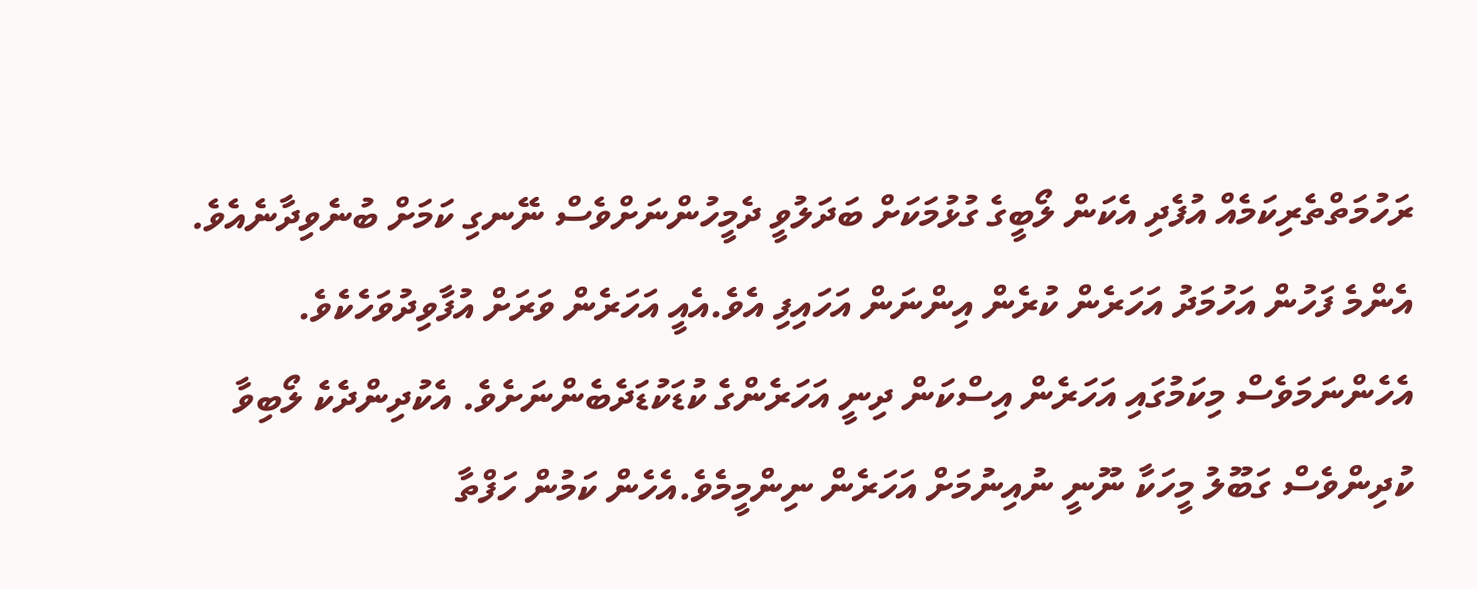ރަހުމަތްތެރިކަމެއް އުފެދި އެކަން ލޯބީގެ ގުޅުމަކަށް ބަދަލުވީ ދެމީހުންނަށްވެސް ނޭނގި ކަމަށް ބުނެވިދާނެއެވެ. އެންމެ ފަހުން އަހުމަދު އަހަރެން ކުރެން އިންނަން އަހައިފި އެވެ.އެއީ އަހަރެން ވަރަށް އުފާވިދުވަހެކެވެ.
އެހެންނަމަވެސް މިކަމުގައި އަހަރެން އިސްކަން ދިނީ އަހަރެންގެ ކުޑަކުޑަދެބެންނަށެވެ. އެކުދިންދެކެ ލޯބިވާ ކުދިންވެސް ގަބޫލު މީހަކާ ނޫނީ ނުއިނުމަށް އަހަރެން ނިންމީމެވެ.އެހެން ކަމުން ހަފްތާ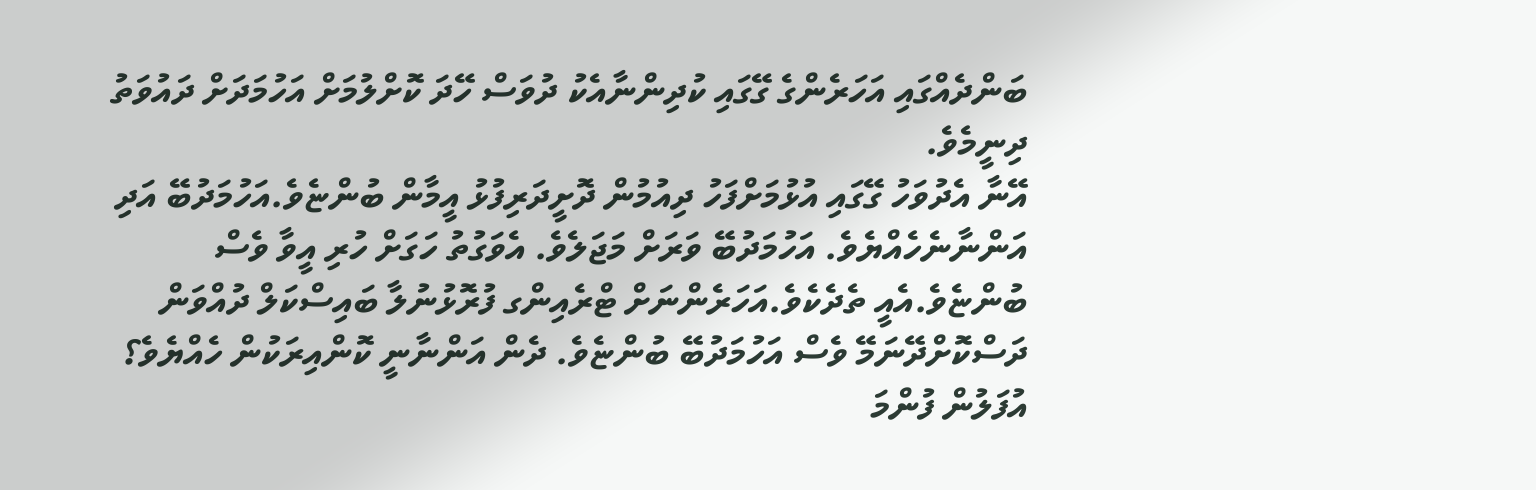ބަންދެއްގައި އަހަރެންގެ ގޭގައި ކުދިންނާއެކު ދުވަސް ހޭދަ ކޮށްލުމަށް އަހުމަދަށް ދައުވަތު ދިނީމެވެ.
އޭނާ އެދުވަހު ގޭގައި އުޅުމަށްފަހު ދިއުމުން ދޮށީދަރިފުޅު އީމާން ބުންޏެވެ.އަހުމަދުބޭ އަދި އަންނާނެހެއްޔެވެ. އަހުމަދުބޭ ވަރަށް މަޖަލެވެ. އެވަގުތު ހަގަށް ހުރި އީވާ ވެސް ބުންޏެވެ.އެއީ ތެދެކެވެ.އަހަރެންނަށް ޓްރެއިންގ ފުރޮޅުނުލާ ބައިސްކަލް ދުއްވަން ދަސްކޮށްދޭނަމޭ ވެސް އަހުމަދުބޭ ބުންޏެވެ. ދެން އަންނާނީ ކޮންއިރަކުން ހެއްޔެވެ؟
އުފަލުން ފުންމަ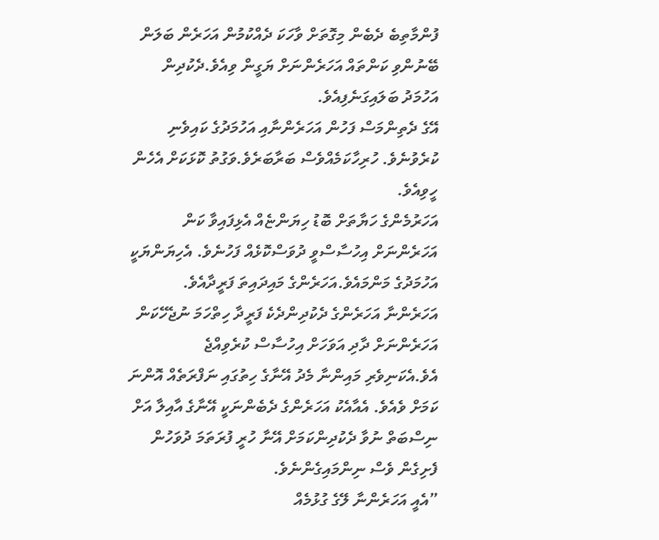ފުންމާތިބެ ދެބެން މިގޮތަށް ވާހަކަ ދެއްކުމުން އަހަރެން ބަލަން ބޭނުންވި ކަންތައް އަހަރެންނަށް ޔަގީން ވިއެވެ.ދެކުދިން އަހުމަދު ބަލައިގަނެފިއެވެ.
އޭގެ ދެތިންމަސް ފަހުން އަހަރެންނާއި އަހުމަދުގެ ކައިވެނި ކުރެވުނެވެ. ހުރިހާކަމެއްވެސް ބަރާބަރެވެ.ވަގުތު ކޮޅަކަށް އެހެން ހީވިއެވެ.
އަހަރުމެންގެ ހަޔާތަށް ބޮޑު ހިޔަންޏެއް އެޅިފައިވާ ކަން އަހަރެންނަށް އިހުސާސްވީ ދުވަސްކޮޅެއް ފަހުނެވެ. އެހިޔަންޔަކީ އަހުމަދުގެ މަންމައެވެ.އަހަރެންގެ މައިދައިތަ ފަރީދާއެވެ.
އަހަރެންނާ އަހަރެންގެ ދެކުދިންދެކެ ފަރީދާ ހިތްހަމަ ނުޖެހޭކަން އަހަރެންނަށް ދާދި އަވަހަށް އިހުސާސް ކުރެވިއްޖެ އެވެ.އެކަނިވެރި މައިންނާ މެދު އޭނާގެ ހިތުގައި ނަފްރަތެއް އޮންނަ ކަމަށް ވެއެވެ. އެއާއެކު އަހަރެންގެ ދެބެންނަކީ އޭނާގެ އާއިލާ އަށް ނިސްބަތް ނުވާ ދެކުދިންކަމަށް އޭނާ ހުރީ ފުރަތަމަ ދުވަހުން ފެށިގެން ވެސް ނިންމައިގެންނެވެ.
”އެއީ އަހަރެންނާ ލޭގެ ގުޅުމެއް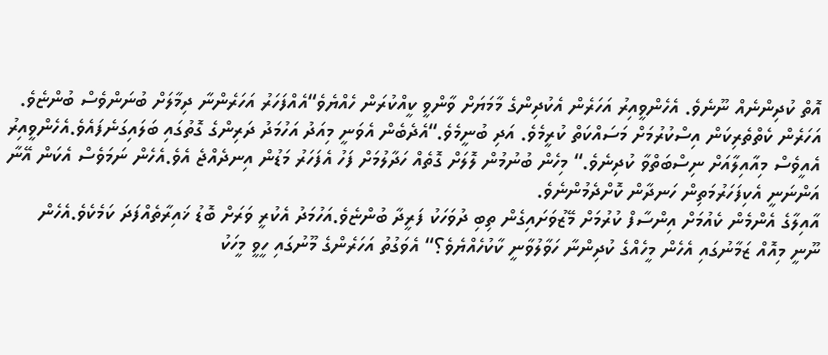އޮތް ކުދިންނެއް ނޫނެވެ. އެހެންވީއިރު އަހަރެން އެކުދިންގެ މާމަޔަށް ވާންވީ ކީއްކުރަން ހެއްޔެވެ“އެއްފަހަރު އަހަރެންނާ ދިމާލަށް ބުނަންވެސް ބުންޏެވެ.
އަހަރެން ކެތްތެރިކަން އިސްކުރުމަށް މަސައްކަތް ކުރީމެވެ. އަދި ބުނީމެވެ.“އެދެބެން އެވަނީ މިއަދު އަހުމަދު ދަރިންގެ ގޮތުގައި ބަލައިގަނެފައެވެ.އެހެންވީއިރު އެއީވެސް މިއާއިލާއަށް ނިސްބަތްވާ ކުދިނެވެ.“ މިހެން ބުނުމުން ލޮލަށް ގޮތެއް ހަދާލުމަށް ފަހު އެފަހަރު މަޑުން އިނދެއްޖެ އެވެ.އެހެން ނަމަވެސް އެކަން އޭނާ އަންނަނީ އެކިފަހަރުމަތިން ހަނދާން ކޮށްދެމުންނެވެ.
އާއިލާގެ އެންމެން ކެއުމަށް އިންސާފް ކުރުމަށް މޭޒުވަށައިގެން ތިބި ދުވަހަކު ފަރީދާ ބުންޏެވެ.އަހުމަދު އެކުރީ ވަރަށް ބޮޑު ޚައިރާތެއްފަދަ ކަމެކެވެ.އެހެން ނޫނީ މިއޮއް ޒަމާނުގައި އެހެން މީހެއްގެ ކުދިންނާ ހަވާލުވާނީ ކާކުހެއްޔެވެ؟“ އެވަގުތު އަހަރެންގެ މޫނުގައި ހީވީ މީހަކު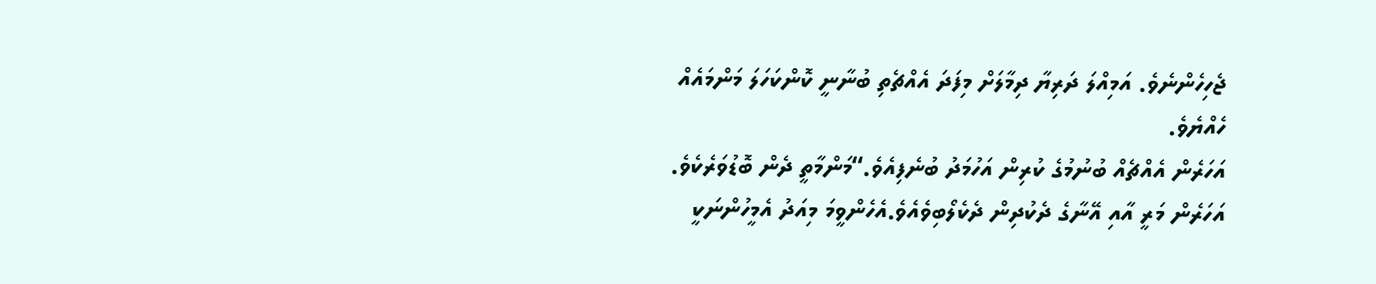ޖެހިހެންނެވެ. އަމިއްލަ ދަރިޔާ ދިމާލަށް މިފަދަ އެއްޗެތި ބުނާނީ ކޮންކަހަލަ މަންމައެއް ހެއްޔެވެ.
އަހަރެން އެއްޗެއް ބުނުމުގެ ކުރިން އަހުމަދު ބުނެފިއެވެ.“މަންމާތީ ދެން ބޮޑުވަރެކެވެ. އަހަރެން މަރީ އާއި އޭނާގެ ދެކުދިން ދެކެލޯބިވެއެވެ.އެހެންވީމަ މިއަދު އެމީހުންނަކީ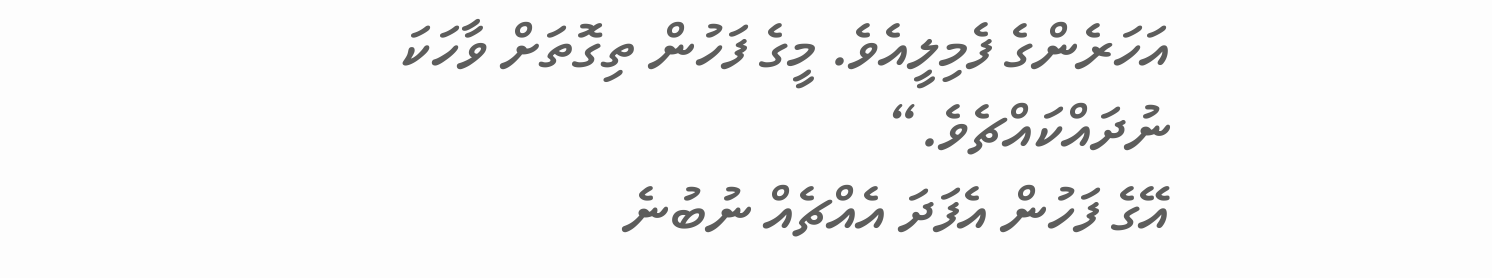އަހަރެންގެ ފެމިލީއެވެ. މީގެ ފަހުން ތިގޮތަށް ވާހަކަ ނުދައްކައްޗެވެ.“
އޭގެ ފަހުން އެފަދަ އެއްޗެއް ނުބުނެ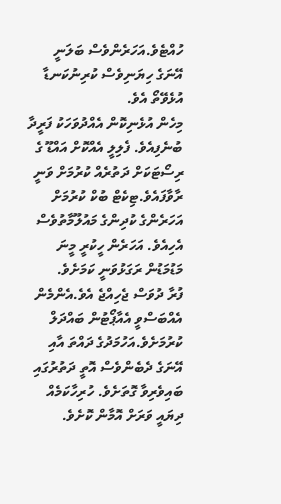ހުއްޓެވެ.އަހަރެންވެސް ބަލަނީ އޭނަގެ ހިޔަނިވެސް ކުރިނުކަނޑާ އުޅެވޭތޯ އެވެ.
މިހެން އުޅެނިކޮން އެއްދުވަހަކު ފަރީދާ ބުނެފިއެވެ. ފެލިލީ އެއްކޮށް އައްޑޫ ގެ ރިސޯޓަކަށް ދަތުރެއް ކުރުމަށް ވަނީ ރާވާފައެވެ.ޓިކެޓް ބުކް ކުރުމަށް އަހަރެންގެ ކުދިންގެ މައުލޫމާތުވެސް އެހިއެވެ. އަހަރެން ހީކުރީ މީނަ މަޑުމަޑުން ރަގަޅުވަނީ ކަމަށެވެ.
ފުރާ ދުވަސް ޖެހިއްޖެ އެވެ.އެންމެން އެއްބަސްވީ އެއާޕޯޓުން ބައްދަލް ކުރުމަށެވެ.އަހުމަދުގެ ދައްތަ އާއި އޭނަގެ ދެބެންވެސް އޮތީ ދަތުރުގައި ބައިވެރިވާ ގޮތަށެވެ. ހުރިހާކަމެއް ދިޔައީ ވަރަށް އޮމާން ކޮށެވެ.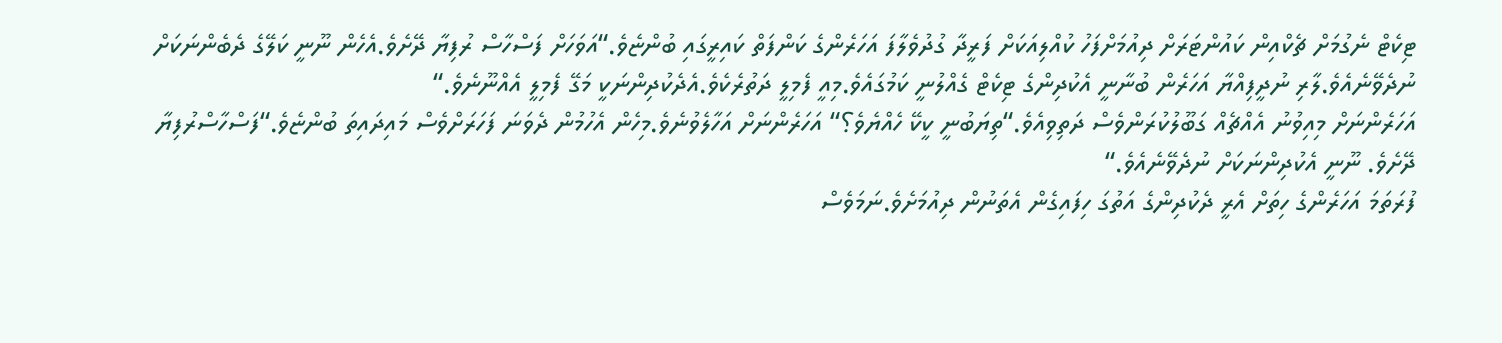ޓިކެޓް ނެގުމަށް ޗެކްއިން ކައުންޓަރަށް ދިއުމަށްފަހު ކުއްލިއަކަށް ފަރީދާ ގުދުވެލާފަ އަހަރެންގެ ކަންފަތް ކައިރީގައި ބުންޏެވެ.“އަވަހަށް ފަސްހާސް ރުފިޔާ ދޭށެވެ.އެހެން ނޫނީ ކަލޭގެ ދެބެންނަކަށް ނުދެވޭނެއެވެ.ލާރި ނުދީފިއްޔާ އަހަރެން ބުނާނީ އެކުދިންގެ ޓިކެޓް ގެއްލުނީ ކަމުގައެވެ.މިއީ ފެމިލީ ދަތުރެކެވެ.އެދެކުދިންނަކީ މަގޭ ފެމިލީ އެއްނޫނެވެ.“
އަހަރެންނަށް މިއިވުނު އެއްޗެއް ގަބޫލުކުރަންވެސް ދަތިވިއެވެ.“ތިޔަބުނީ ކީކޭ ހެއްޔެވެ؟“ އަހަރެންނަށް އަހާލެވުނެވެ.މިހެން އެހުމުން ދެވަނަ ފަހަރަށްވެސް މައިދައިތަ ބުންޏެވެ.“ފަސްހާސްރުފިޔާ ދޭށެވެ. ނޫނީ އެކުދިންނަކަށް ނުދެވޭނެއެވެ.“
ފުރަތަމަ އަހަރެންގެ ހިތަށް އެރީ ދެކުދިންގެ އަތުގަ ހިފައިގެން އެތަނުން ދިއުމަށެވެ.ނަމަވެސް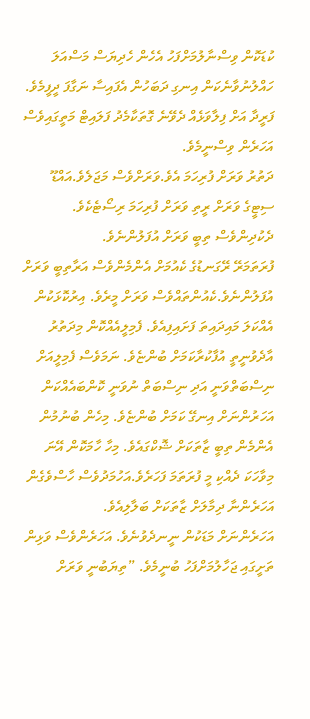ކުޑަކޮން ވިސްނާލުމަށްފަހު އެހެން ހެދިޔަސް މަސްއަލަ ހައްލުނުވާނެކަން އިނގި ދަބަހުން އެފައިސާ ނަގާފަ ދީފީމެވެ.
ފަރީދާ އަށް ފިލާވަޅެއް ދެވޭނެ ގޮތަކާމެދު ފަލައިޓް މަތީގައިވެސް އަހަރެން ވިސްނީމެވެ.
ދަތުރު ވަރަށް ފުރިހަމަ އެވެ.ވަރަށްވެސް މަޖަލެވެ.އައްޑޫ ސިޓީގެ ވަރަށް ރީތި ވަރަށް ފުރިހަމަ ރިސޯޓެކެވެ. ދެކުދިންވެސް ތިބީ ވަރަށް އުފަލުންނެވެ.
ފުރަތަމަރޭ ރޭގަނޑުގެ ކެއުމަށް އެންމެންވެސް އަރާތިބީ ވަރަށް އުފަލުންނެވެ.ކެއުންތައްވެސް ވަރަށް މީރެވެ. އިރުކޮޅަކުން އެއްކަލަ މައިދައިތަ ފަށައިފިއެވެ. ފެމިލީއެއްކޮން މިދަތުރު އާދެވުނީތީ އުފާކުރާކަމަށް ބުންޏެވެ. ނަމަވެސް ފެމިލީއަށް ނިސްބަތްވަނީ އަދި ނިސްބަތް ނުވަނީ ކޮންބައެއްކަން އަހަރުންނަށް އިނގޭ ކަމަށް ބުންޏެވެ. މިހެން ބުނުމުން އެންމެން ތިބީ ޒާތަކަށް ޝޮކްގައެވެ. މިހާ ހާމަކޮން އޭނަ މިވާހަކަ ދެއްކި މީ ފުރަތަމަ ފަހަރެވެ.އަހުމަދުވެސް ހާސްވެގެން އަހަރެންނާ ދިމާލަށް ޒާތަކަށް ބަލާލިއެވެ.
އަހަރެންނަށް މަޑަކުން ނީނދެވުނެވެ. އަހަރެންވެސް ވަޅިން ތަށީގައި ޖަހާލުމަށްފަހު ބުނީމެވެ. ”ތިޔަބުނީ ވަރަށް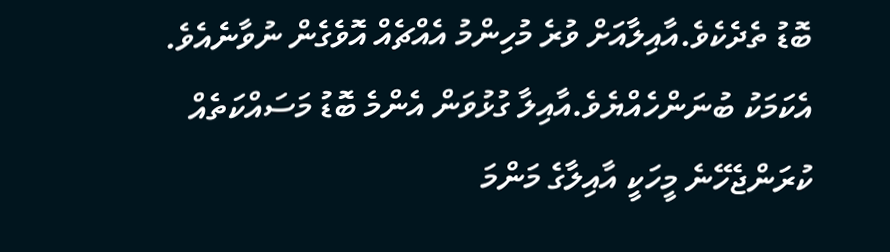ބޮޑު ތެދެކެވެ.އާއިލާއަށް ވުރެ މުހިންމު އެއްޗެއް އޮވެގެން ނުވާނެއެވެ. އެކަމަކު ބުނަންހެއްޔެވެ.އާއިލާ ގުޅުވަން އެންމެ ބޮޑު މަސައްކަތެއް ކުރަންޖެހޭނެ މީހަކީ އާއިލާގެ މަންމަ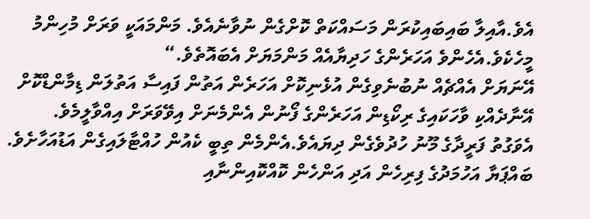އެވެ.އާއިލާ ބައިބައިކުރަން މަސައްކަތް ކޮށްގެން ނުވާނެއެވެ. މަންމައަކީ ވަރަށް މުހިންމު މީހެކެވެ.އެހެންވެ އަހަރެންގެ ހަދިޔާއެއް މަންމަޔަށް އެބައޮތެވެ.“
އޭނަޔަށް އެއްޗެއް ނުބުނެވިގެން އުޅެނިކޮށް އަހަރެން އަތުން ފައިސާ އަތުލަން ޑިމާންޑްކޮށް އޭނާދެއްކި ވާހަކައިގެ ރިކޯޑިން އަހަރެންގެ ފޯނުން އެންމެނަށް އިވޭވަރަށް އިއްވާލީމެވެ.
އެވަގުތު ފަރީދާގެ މޫނު ހުދުވެގެން ދިޔައެވެ.އެންމެން ތިބީ ކެއުން ހުއްޓާލައިގެން އަޑުއަހާށެވެ. ބައްޕަޔާ އަހުމަދުގެ ފިރިހެން އަދި އަންހެން ކޮއްކޮއިންނާއި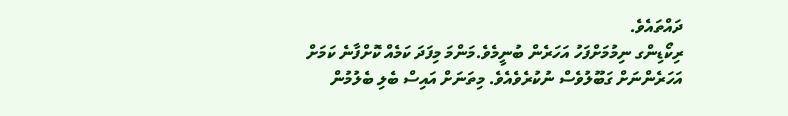ދައްތައެވެ.
ރިކޯޑިންގ ނިމުމަށްފަހު އަހަރެން ބުނީމެވެ.މަންމަ މިފަދަ ކަމެއް ކޮށްފާނެ ކަމަށް އަހަރެންނަށް ގަބޫލުވެސް ނުކުރެވެއެވެ. މިތަނަށް އައިސް ބެލި ބެލުމުން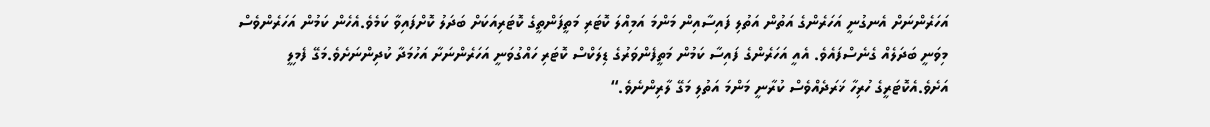އަހަރެންނަށް އެނގުނީ އަހަރެންގެ އަތުން އަތުލި ފައިސާއިން މަންމަ އަމިއްލަ ކޮޓަރި މަތީފަންތީގެ ކޮޓަރިއަކަށް ބަދަލު ކޮށްފައިވާ ކަމެވެ.އެހެން ކަމުން އަހަރެންވެސް މިވަނީ ބަދަލެއް ގެނެސްފައެވެ. އެއީ އަހަރެންގެ ފައިސާ ކަމުން މަތީފެންވަރުގެ ޑިލަކްސް ކޮޓަރި ހައްގުވަނީ އަހަރެންނަށާ އަހުމަދާ ކުދިންނަށެވެ.މަގޭ ފެމިލީ އަށެވެ.އެކޮޓަރީގެ ހުރިހާ ޚަރަދެއްވެސް ކުރާނީ މަންމަ އަތުލި މަގޭ ލާރިންނެވެ.“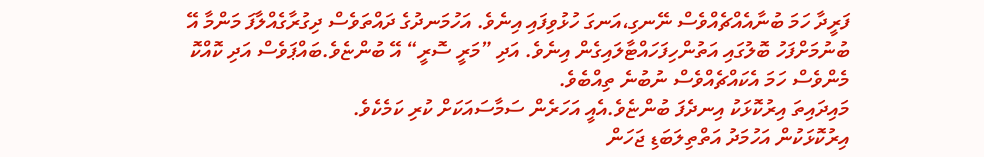ފަރީދާ ހަމަ ބުނާއެއްޗެއްވެސް ނޭނގި،އަނގަ ހުޅުވިފައި އިނެވެ. އަހުމަނދުގެ ދައްތަވެސް ދިގުރާގެއްލާފަ މަންމާ އޭ ބުނުމަށްފަހު ބޮލުގައި އަތުންހިފަހައްޓާލައިގެން އިނެވެ. އަދި ”މަރީ ސޮރީ“ އޭ ބުންޏެވެ.ބައްޕަވެސް އަދި ކޮއްކޮ މެންވެސް ހަމަ އެކައްޗެއްވެސް ނުބުނެ ތިއްބެވެ.
މައިދައިތަ އިރުކޮޅަކު އިނދެފަ ބުންޏެވެ.އެއީ އަހަރެން ސަމާސައަކަށް ކުރި ކަމެކެވެ.
އިރުކޮޅަކުން އަހުމަދު އަތްތިލަބަޑި ޖަހަން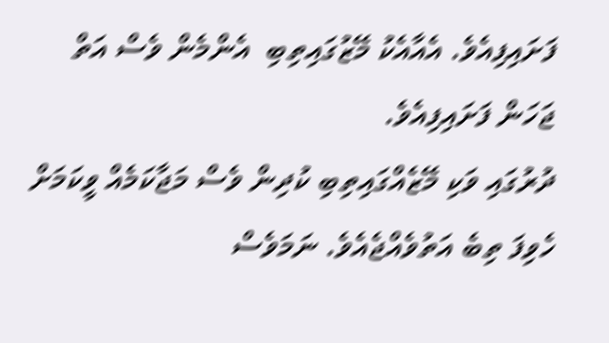ފަށައިފިއެވެ. އެއާއެކު މޭޒުގައިތިބި  އެންމެން ވެސް އަތް ޖަހަން ފަށައިފިއެވެ.
ދުރުގައި ވަކި މޭޒެއްގައިތިބި ކުދިން ވެސް މަޖާކަމެއް ވީކަމަށް ހެވިފަ ތިބެ އަތުވެއްޖެއެވެ. ނަމަވެސް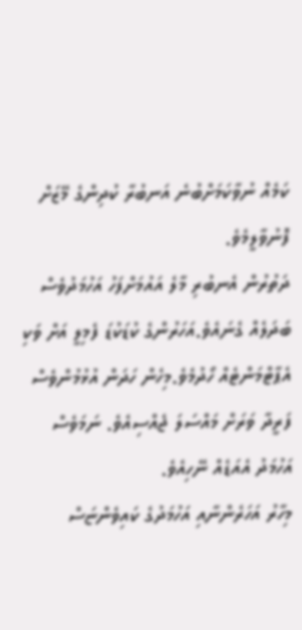ކަމެއް ނުވާކަމަށްބުނެ އަނބުރާ ކުދިންގެ މޭޒަށް ފޮނުވާލީމެވެ.
ދަތުރުން އެނބުރި މާލެ އައުމަށްފަހު އަހުމަދުވެސް ބަދަލެއް ގެނައެވެ.އަހަރުންގެ ކުޑަކުޑަ ފެމިލީ އަށް ވަކި އެޕާޓްމަންޓެއް ހޯދުމެވެ.މިހެން ހަދަން އުޅުމުންވެސް ފަރީދާ ވަރަށް މައްސަލަ ޖެއްސިއެވެ. ނަމަވެސް އަހުމަދު އެއަޑެއް ނޭހިއެވެ.
މިހާރު އަހަރެންނާއި އަހުމަދުގެ ކައިވެންޏަސް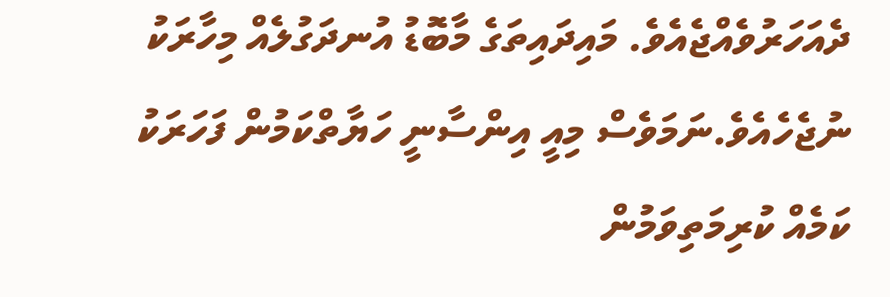ދެއަހަރުވެއްޖެއެވެ. މައިދައިތަގެ މާބޮޑު އުނދަގުލެއް މިހާރަކު ނުޖެހެއެވެ.ނަމަވެސް މިއީ އިންސާނީ ހަޔާތްކަމުން ފަހަރަކު ކަމެއް ކުރިމަތިވަމުން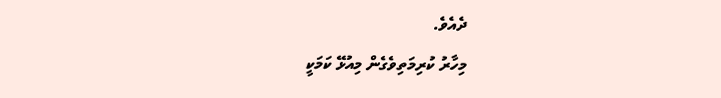ދެއެވެ.
މިހާރު ކުރިމަތިވެގެން މިއުޅޭ ކަމަކީ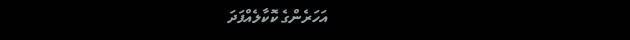އަހަރެންގެ ކޮކާލެއްފަދަ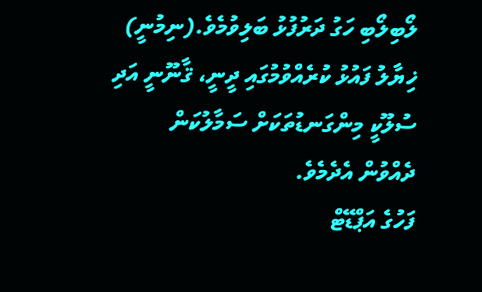ލޯބިލޯބި ހަގު ދަރުފުޅު ބަލިވުމެވެ.(ނިމުނީ)
ޚިޔާލު ފައުޅު ކުރެއްވުމުގައި ދީނީ، ޤާނޫނީ އަދި ސުލޫކީ މިންގަނޑުތަކަށް ސަމާލުކަން ދެއްވުން އެދެމެވެ.
ފަހުގެ އަޕްޑޭޓް